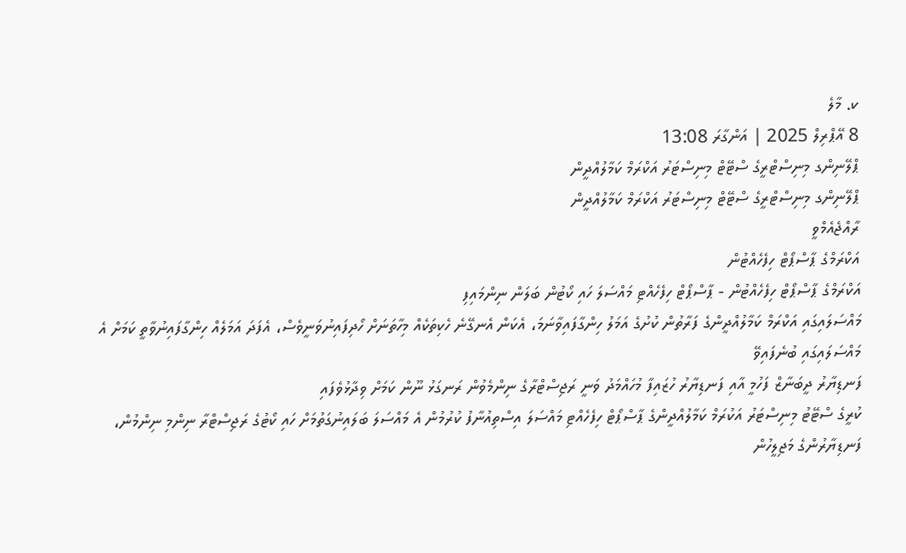ކ. މާލެ
8 އޭޕްރިލް 2025 | އަންގާރަ 13:08
ޕްލޭނިންގ މިނިސްޓްރީގެ ސްޓޭޓް މިނިސްޓަރު އަކްރަމް ކަމާލުއްދީން
ޕްލޭނިންގ މިނިސްޓްރީގެ ސްޓޭޓް މިނިސްޓަރު އަކްރަމް ކަމާލުއްދީން
ރާއްޖެއެމްވީ
އަކްރަމްގެ ޕާސްޕޯޓް ހިފެހެއްޓުން
އަކްރަމްގެ ޕާސްޕޯޓް ހިފެހެއްޓުން - ޕާސްޕޯޓް ހިފެހެއްޓި މައްސަލަ ހައި ކޯޓުން ބަލަން ނިންމައިފި
މައްސަލައިގައި އަކްރަމް ކަމާލުއްދީންގެ ފަރާތުން ކުށުގެ އަމަލު ހިންގާފައިވާނަމަ، އެކަން އެނގޭނެ ހެކިތަކެއް މިހާތަނަށް ހޯދިފައިނުވަނީވެސް، އެފަދަ އަމަލެއް ހިންގާފައިނުވާތީ ކަމަށް އެ މައްސަލައިގައި ބުނެފައިވޭ
ފަނޑިޔާރު ދީބަނާޒް ފަހުމީ އާއި ފަނޑިޔާރު ހުޒައިފާ މުހައްމަދު ވަނީ ރަޖިސްޓްރާގެ ނިންމެވުން ރަނގަޅު ނޫން ކަމަށް ވިދާޅުވެފައި
ކުރީގެ ސްޓޭޓު މިނިސްޓަރު އަކުރަމް ކަމާލުއްދީންގެ ޕާސްޕޯޓް ހިފެހެއްޓި މައްސަލަ އިސްތިއުނާފު ކުރުމުން އެ މައްސަލަ ބަލައިނުގަތުމަށް ހައި ކޯޓުގެ ރަޖިސްޓްރާ ނިންމި ނިންމުން، ފަނޑިޔާރުންގެ މަޖިލީހުން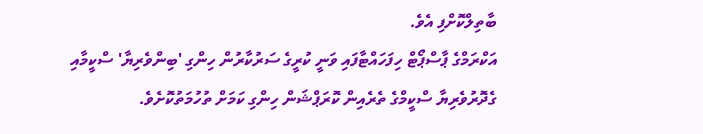ބާތިލްކޮށްފި އެވެ.
އަކްރަމްގެ ޕާސްޕޯޓް ހިފަހައްޓާފައި ވަނީ ކުރީގެ ސަރުކާރުން ހިންގި 'ބިންވެރިޔާ' ސްކީމާއި ގެދޮރުވެރިޔާ ސްކީމްގެ ތެރެއިން ކޮރަޕްޝަން ހިންގި ކަމަށް ތުހުމަތުކޮށެވެ.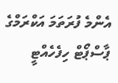އެންމެ ފުރަތަމަ އަކްރަމްގެ ޕާސްޕޯޓް ހިފެހެއްޓީ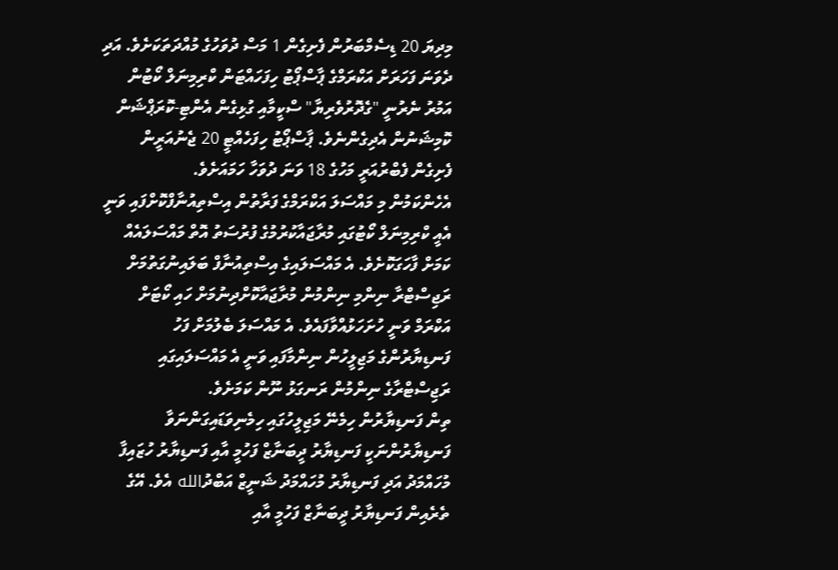މިދިޔަ 20 ޑިސެމްބަރުން ފެށިގެން 1 މަސް ދުވަހުގެ މުއްދަތަކަށެވެ. އަދި ދެވަނަ ފަހަރަށް އަކްރަމްގެ ޕާސްޕޯޓު ހިފަހައްޓަން ކްރިމިނަލް ކޯޓުން އަމުރު ނެރުނީ "ގެދޮރުވެރިޔާ" ސްކީމާއި ގުޅިގެން އެންޓި-ކޮރަޕްޝަން ކޮމިޝަނުން އެދިގެންނެވެ. ޕާސްޕޯޓު ހިފަހެއްޓީ 20 ޖެނުއަރީން ފެށިގެން ފެބްރުއަރީ މަހުގެ 18 ވަނަ ދުވަހާ ހަމައަށެވެ.
އެހެންކަމުން މި މައްސަލަ އަކްރަމްގެ ފަރާތުން އިސްތިއުނާފްކޮށްފައި ވަނީ އެއީ ކްރިމިނަލް ކޯޓުގައި މުރާޖައާކުރުމުގެ ފުރުސަތު އޮތް މައްސަލައެއް ކަމަށް ފާހަގަކޮށެވެ. އެ މައްސަލައިގެ އިސްތިއުނާފް ބަލައިނުގަތުމަށް ރަޖިސްޓްރާ ނިންމި ނިންމުން މުރާޖައާކޮށްދިނުމަށް ހައި ކޯޓަށް އަކްރަމް ވަނީ ހުށަހަޅުއްވާފައެވެ. އެ މައްސަލަ ބެލުމަށް ފަހު ފަނޑިޔާރުންގެ މަޖިލީހުން ނިންމާފައި ވަނީ އެ މައްސަލައިގައި ރަޖިސްޓްރާގެ ނިންމުން ރަނގަޅު ނޫން ކަމަށެވެ.
ތިން ފަނޑިޔާރުން ހިމެނޭ މަޖިލީހުގައި ހިމެނިވަޑައިގަންނަވާ ފަނޑިޔާރުންނަކީ ފަނޑިޔާރު ދީބަނާޒް ފަހުމީ އާއި ފަނޑިޔާރު ހުޒައިފާ މުހައްމަދު އަދި ފަނޑިޔާރު މުހައްމަދު ޝަނީޒް އަބްދުالله އެވެ. އޭގެ ތެރެއިން ފަނޑިޔާރު ދީބަނާޒް ފަހުމީ އާއި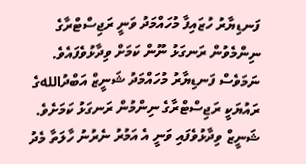ފަނޑިޔާރު ހުޒައިފާ މުހައްމަދު ވަނީ ރަޖިސްޓްރާގެ ނިންމެވުން ރަނގަޅު ނޫން ކަމަށް ވިދާޅުވެފައެވެ. ނަމަވެސް ފަނޑިޔާރު މުހައްމަދު ޝަނީޒް އަބްދުاللهގެ ރައުޔަކީ ރަޖިސްޓްރާގެ ނިންމުން ރަނގަޅު ކަމަށެވެ.
ޝަނީޒް ވިދާޅުވެފައި ވަނީ އެ އަމުރު ނެރުނު ހާލަތާ މެދު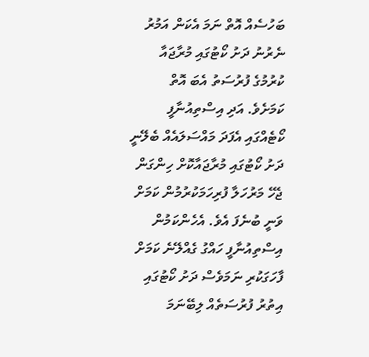ބަހުސެއް އޮތް ނަމަ އެކަން އަމުރު ނެރުނު ދަށު ކޯޓުގައި މުރާޖައާ ކުރުމުގެ ފުރުސަތު އެބަ އޮތް ކަމަށެވެ. އަދި އިސްތިއުނާފީ ކޯޓެއްގައި އެފަދަ މައްސަލައެއް ބެލޭނީ ދަށު ކޯޓުގައި މުރާޖައާކޮށް ހިންގަން ޖެހޭ މަރުހަލާ ފުރިހަމަކުރުމުން ކަމަށް ވަނީ ބުނެފަ އެވެ. އެހެންކަމުން އިސްތިއުނާފީ ހައްގު ގެއްލޭނެ ކަމަށް ފާހަގަކުރި ނަމަވެސް ދަށު ކޯޓުގައި އިތުރު ފުރުސަތެއް ލިބޭނަމަ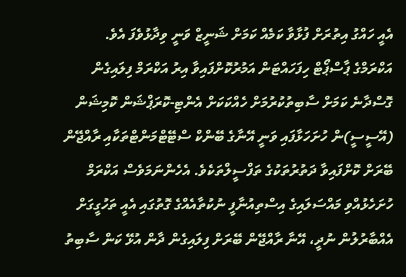އެއީ ހައްގު އިތުރަށް ފުޅާވާ ކަމެއް ކަމަށް ޝަނީޒް ވަނީ ވިދާޅުވެފަ އެވެ.
އަކްރަމްގެ ޕާސްޕޯޓް ހިފަހައްޓަން އަމުރުކޮށްފައިވާ އިރު އަކްރަމް ފިލައިގެން ގޮސްދާނެ ކަމަށް ސާބިތުކުރުމަށް ހެއްކަކަށް އެންޓި-ކޮރަޕްޝަން ކޮމިޝަން (އޭސީސީ)ން ހުށަހަޅާފައި ވަނީ އޭނާގެ ބޭންކް ސްޓޭޓްމަންޓްތަކާއި ރާއްޖޭން ބޭރަށް ކޮށްފައިވާ ދަތުރުތަކުގެ ތަފްސީލްތަކެވެ. އެހެންނަމަވެސް އަކްރަމް ހުށަހެޅުއްވި މައްސަލައިގެ އިސްތިއުނާފީ ނުކުތާއެއްގެ ގޮތުގައި އެއީ ތަހުގީގަށް އެއްބާރުލުން ނުދީ، އޭނާ ރާއްޖޭން ބޭރަށް ފިލައިގެން ދާން އުޅޭ ކަން ސާބިތު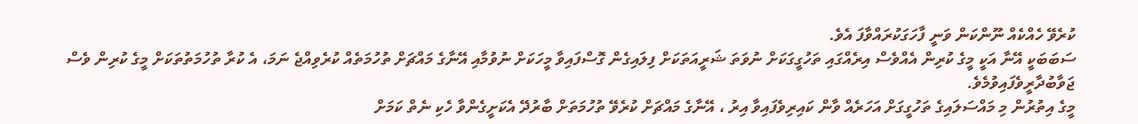ކުރެވޭ ހެއްކެއް ނޫންކަން ވަނީ ފާހަގަކުރައްވާފަ އެވެ.
ސަބަބަކީ އޭނާ އަކީ މީގެ ކުރިން އެއްވެސް އިރެއްގައި ތަހުގީގަކަށް ނުވަތަ ޝަރީއަތަކަށް ފިލައިގެން ގޮސްފައިވާ މީހަކަށް ނުވުމާއި އޭނާގެ މައްޗަށް ތުހުމަތެއް ކުރެވިއްޖެ ނަމަ، އެ ކުރާ ތުހުމަތުތަކަށް މީގެ ކުރިން ވެސް ޖަވާބުދާރީވެފައިވުމެވެ.
މީގެ އިތުރުން މި މައްސަލައިގެ ތަހުގީގަށް އަހަރެއް ވާން ކައިރިވެފައިވާ އިރު ، އޭނާގެ މައްޗަށް ކުރެވޭ ތުހުމަތަށް ބާރުދޭ އެކަށީގެންވާ ހެކި ނެތް ކަމަށް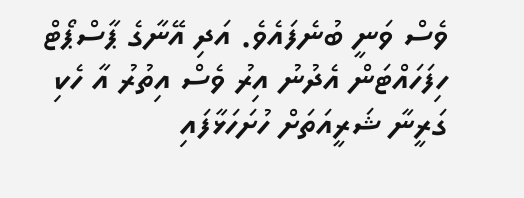ވެސް ވަނީ ބުނެފައެވެ. އަދި އޭނާގެ ޕާސްޕޯޓް ހިފަހައްޓަން އެދުނު އިރު ވެސް އިތުރު އާ ހެކި ގަރީނާ ޝަރީއަތަށް ހުށަހަޅާފައި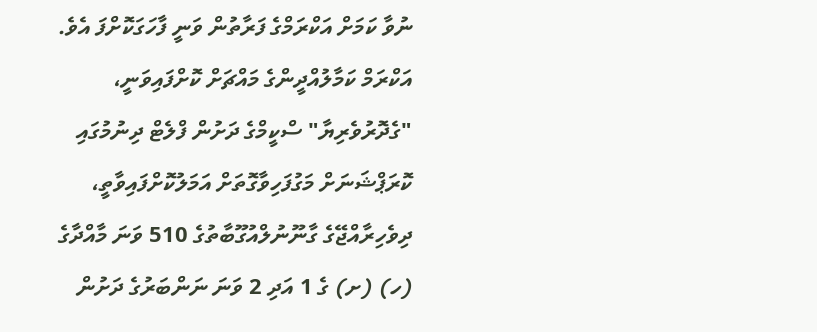ނުވާ ކަމަށް އަކްރަމްގެ ފަރާތުން ވަނީ ފާހަގަކޮށްފަ އެވެ.
އަކްރަމް ކަމާލުއްދީންގެ މައްޗަށް ކޮށްފައިވަނީ، "ގެދޮރުވެރިޔާ" ސްކީމްގެ ދަށުން ފްލެޓް ދިނުމުގައި ކޮރަޕްޝަނަށް މަގުފަހިވާގޮތަށް އަމަލުކޮށްފައިވާތީ، ދިވެހިރާއްޖޭގެ ގާނޫނުލްއުގޫބާތުގެ 510 ވަނަ މާއްދާގެ (ހ) (ށ) ގެ 1 އަދި 2 ވަނަ ނަންބަރުގެ ދަށުން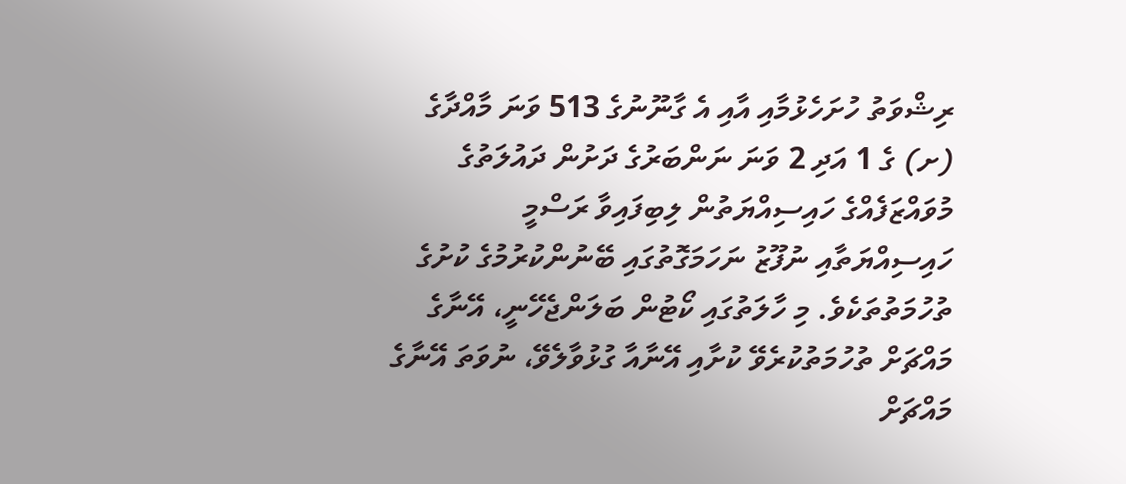ރިޝްވަތު ހުށަހެޅުމާއި އާއި އެ ގާނޫނުގެ 513 ވަނަ މާއްދާގެ (ށ) ގެ 1 އަދި 2 ވަނަ ނަންބަރުގެ ދަށުން ދައުލަތުގެ މުވައްޒަފެއްގެ ހައިސިއްޔަތުން ލިބިފައިވާ ރަސްމީ ހައިސިއްޔަތާއި ނުފޫޒު ނަހަމަގޮތުގައި ބޭނުންކުރުމުގެ ކުށުގެ ތުހުމަތުތަކެވެ. މި ހާލަތުގައި ކޯޓުން ބަލަންޖެހޭނީ، އޭނާގެ މައްޗަށް ތުހުމަތުކުރެވޭ ކުށާއި އޭނާއާ ގުޅުވާލެވޭ، ނުވަތަ އޭނާގެ މައްޗަށް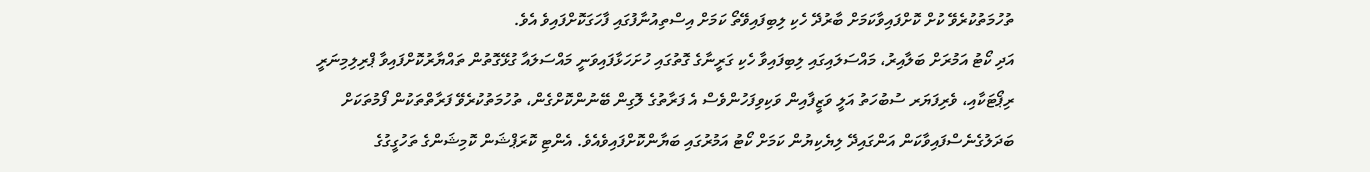ތުހުމަތުކުރެވޭ ކުށް ކޮށްފައިވާކަމަށް ބާރުދޭ ހެކި ލިބިފައިވޭތޯ ކަމަށް އިސްތިއުނާފުގައި ފާހަގަކޮށްފައިވެ އެވެ.
އަދި ކޯޓު އަމުރަށް ބަލާއިރު، މައްސަލައިގައި ލިބިފައިވާ ހެކި ގަރީނާގެ ގޮތުގައި ހުށަހަޅާފައިވަނީ މައްސަލައާ ގުޅޭގޮތުން ތައްޔާރުކޮށްފައިވާ ޕްރިލިމިނަރީ ރިޕޯޓަކާއި، ވެރިފަޔަރ ސުބުހަތު އަލީ ވަޒީފާއިން ވަކިވިފަހުންވެސް އެ ފަރާތުގެ ލޮގިން ބޭނުންކޮށްގެން، ތުހުމަތުކުރެވޭ ފަރާތްތަކުން ފޯމުތަކަށް ބަދަލުގެނެސްފައިވާކަން އަންގައިދޭ ލިޔެކިޔުން ކަމަށް ކޯޓު އަމުރުގައި ބަޔާންކޮށްފައިވެއެވެ. އެންޓި ކޮރަޕްޝަން ކޮމިޝަންގެ ތަހުގީގުގެ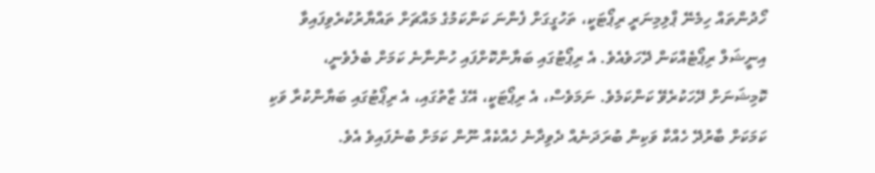ހޯދުންތައް ހިމެނޭ ޕްލިމިނަރީ ރިޕޯޓަކީ، ތަހުގީގަށް ފެންނަ ކަންކަމުގެ މައްޗަށް ތައްޔާރުކުރެވިފައިވާ އިނީޝަލް ރިޕޯޓެއްކަން ދޭހަވެއެވެ. އެ ރިޕޯޓުގައި ބަޔާންކޮށްފައި ހުންނާނެ ކަމަށް ބެލެވެނީ، ކޮމިޝަނަށް ދޭހަކުރެވޭ ކަންކަމެވެ. ނަމަވެސް، އެ ރިޕޯޓަކީ، އޭގެ ޒާތުގައި، އެ ރިޕޯޓުގައި ބަޔާންކުރާ ވަކި ކަމަކަށް ބާރުދޭ ހެއްކާ ވަކިން ބުރަދަނެއް ދެވިދާނެ ހެއްކެއް ނޫން ކަމަށް ބުނެފައިވެ އެވެ.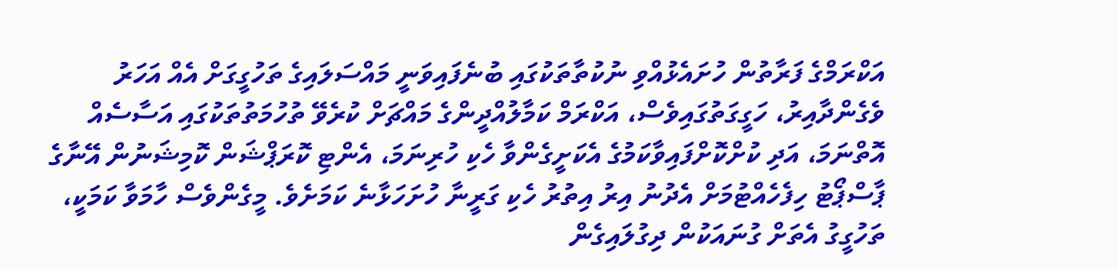އަކްރަމްގެ ފަރާތުން ހުށައެޅުއްވި ނުކުތާތަކުގައި ބުނެފައިވަނީ މައްސަލައިގެ ތަހުގީގަށް އެއް އަހަރު ވެގެންދާއިރު، ހަގީގަތުގައިވެސް، އަކްރަމް ކަމާލުއްދީންގެ މައްޗަށް ކުރެވޭ ތުހުމަތުތަކުގައި އަސާސެއް އޮތްނަމަ، އަދި ކުށްކޮށްފައިވާކަމުގެ އެކަށީގެންވާ ހެކި ހުރިނަމަ، އެންޓި ކޮރަޕްޝަން ކޮމިޝަނުން އޭނާގެ ޕާސްޕޯޓު ހިފެހެއްޓުމަށް އެދުނު އިރު އިތުރު ހެކި ގަރީނާ ހުށަހަޅާނެ ކަމަށެވެ. މީގެންވެސް ހާމަވާ ކަމަކީ، ތަހުގީގު އެތަށް ގުނައަކުން ދިގުލައިގެން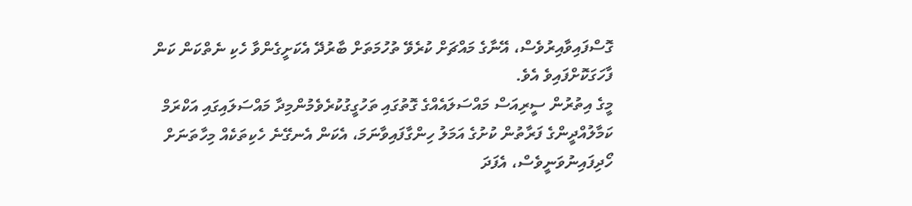ގޮސްފައިވާއިރުވެސް، އޭނާގެ މައްޗަށް ކުރެވޭ ތުހުމަތަށް ބާރުދޭ އެކަށީގެންވާ ހެކި ނެތްކަން ކަން ފާހަގަކޮށްފައިވެ އެވެ.
މީގެ އިތުރުން ސީރިއަސް މައްސަލައެއްގެ ގޮތުގައި ތަހުގީގުކުރެވެމުންމިދާ މައްސަލައިގައި އަކްރަމް ކަމާލުއްދީންގެ ފަރާތުން ކުށުގެ އަމަލު ހިންގާފައިވާނަމަ، އެކަން އެނގޭނެ ހެކިތަކެއް މިހާތަނަށް ހޯދިފައިނުވަނީވެސް، އެފަދަ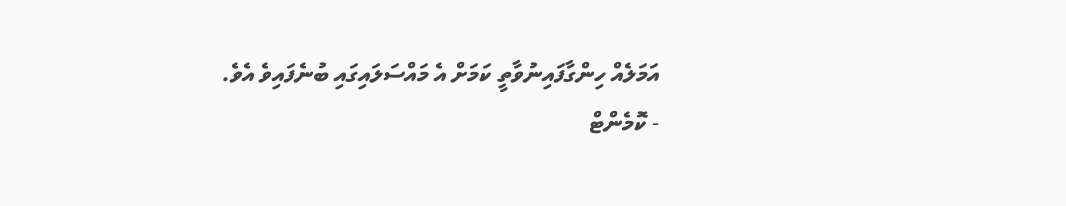އަމަލެއް ހިންގާފައިނުވާތީ ކަމަށް އެ މައްސަލައިގައި ބުނެފައިވެ އެވެ.
- ކޮމެންޓް